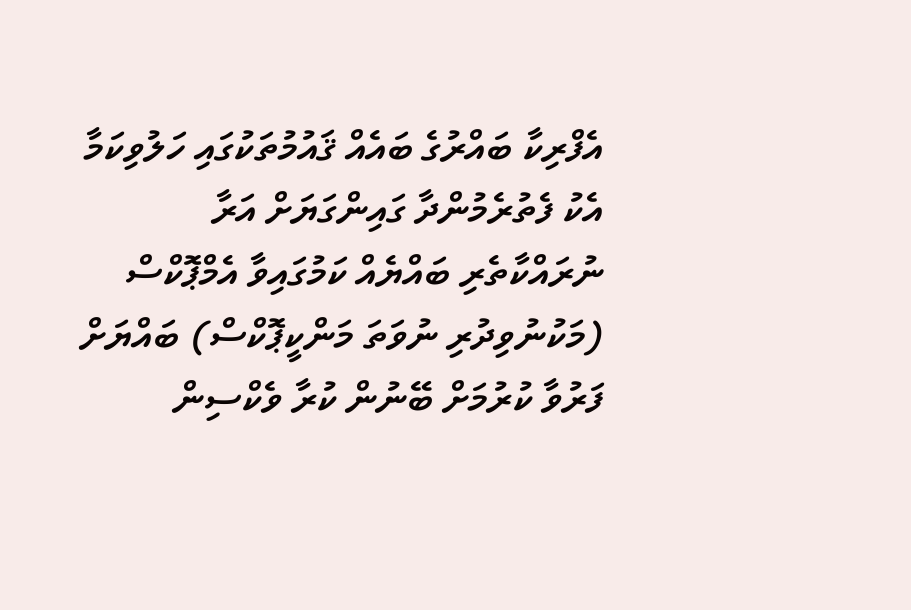އެފްރިކާ ބައްރުގެ ބައެއް ޤައުމުތަކުގައި ހަލުވިކަމާ އެކު ފެތުރެމުންދާ ގައިންގަޔަށް އަރާ ނުރައްކާތެރި ބައްޔެއް ކަމުގައިވާ އެމްޕޮކްސް (މަކުނުވިދުރި ނުވަތަ މަންކީޕޮކްސް) ބައްޔަށް ފަރުވާ ކުރުމަށް ބޭނުން ކުރާ ވެކްސިން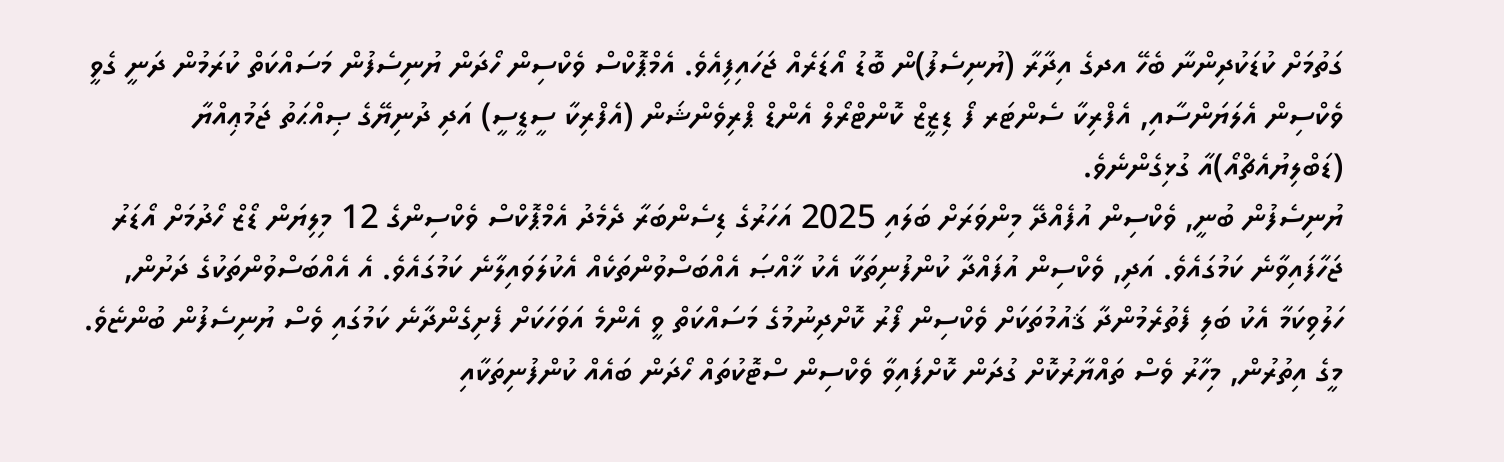ގަތުމަށް ކުޑަކުދިންނާ ބެހޭ އދގެ އިދާރާ (ޔުނިސެފު)ން ބޮޑު އޯޑަރެއް ޖަހައިފިއެވެ. އެމްޕޮކްސް ވެކްސިން ހޯދަން ޔުނިސެފުން މަސައްކަތް ކުރަމުން ދަނީ ގެވީ ވެކްސިން އެލަޔަންސާއި, އެފްރިކާ ސެންޓަރ ފޯ ޑިޒީޒް ކޮންޓްރޯލް އެންޑް ޕްރިވެންޝަން (އެފްރިކާ ސީޑީސީ) އަދި ދުނިޔޭގެ ޞިއްޙަތު ޖަމުޢިއްޔާ (ޑަބްލިޔުއެޗްއޯ)އާ ގުޅިގެންނެވެ.
ޔުނިސެފުން ބުނީ, ވެކްސިން އުފެއްދޭ މިންވަރަށް ބަލައި 2025 އަހަރުގެ ޑިސެންބަރާ ދެމެދު އެމްޕޮކްސް ވެކްސިންގެ 12 މިލިޔަން ޑޯޒް ހޯދުމަށް އޯޑަރު ޖަހާފައިވާނެ ކަމުގައެވެ. އަދި, ވެކްސިން އުފައްދާ ކުންފުނިތަކާ އެކު ޚާއްޞަ އެއްބަސްވުންތަކެއް އެކުލަވައިލާނެ ކަމުގައެވެ. އެ އެއްބަސްވުންތަކުގެ ދަށުން, ހަލުވިކަމާ އެކު ބަލި ފެތުރެމުންދާ ޤައުމުތަކަށް ވެކްސިން ފޯރު ކޮށްދިނުމުގެ މަސައްކަތް ވީ އެންމެ އަވަހަކަށް ފެށިގެންދާނެ ކަމުގައި ވެސް ޔުނިސެފުން ބުންޏެވެ.
މީގެ އިތުރުން, މިހާރު ވެސް ތައްޔާރުކޮށް ގުދަން ކޮށްފައިވާ ވެކްސިން ސްޓޮކުތައް ހޯދަން ބައެއް ކުންފުނިތަކާއި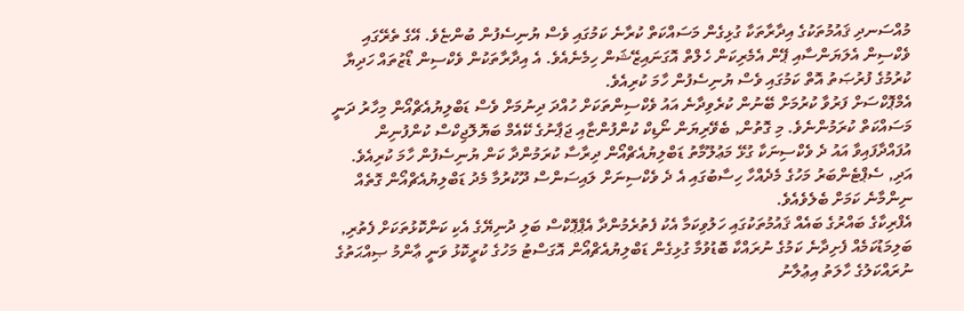މުއްސަނދި ޤައުމުތަކުގެ އިދާރާތަކާ ގުޅިގެން މަސައްކަތް ކުރާނެ ކަމުގައި ވެސް ޔުނިސެފުން ބުންޏެވެ. އޭގެ ތެރޭގައި ވެކްސިން އެލަޔަންސާއި ޕޭން އެމެރިކަން ހެލްތް އޮގަނައިޒޭޝަން ހިމެނެއެވެ. އެ އިދާރާތަކުން ވެކްސިން ޑޯޒުތައް ހަދިޔާ ކުރުމުގެ ފުރުޞަތު އޮތް ކަމުގައި ވެސް ޔުނިސެފުން ހާމަ ކުރިއެވެ.
އެމްޕޮކްސަށް ފަރުވާ ކުރުމަށް ބޭނުން ކުރެވިދާނެ އައު ވެކްސިންތަކަށް ހުއްދަ ދިނުމަށް ވެސް ޑަބްލިޔުއެޗްއޯން މިހާރު ދަނީ މަސައްކަތް ކުރަމުންނެވެ. މި ގޮތުން, ބެވޭރިޔަން ނޯޑިކް ކުންފުންޏާއި ޖަޕާނުގެ ކޭއެމް ބަޔޮލޮޖިކްސް ކުންފުނިން އުފައްދާފައިވާ އައު ދެ ވެކްސިނަކާ ގުޅޭ މަޢުލޫމާތު ޑަބްލިޔުއެޗްއޯން ދިރާސާ ކުރަމުންދާ ކަން ޔުނިސެފުން ހާމަ ކުރިއެވެ. އަދި, ސެޕްޓެންބަރު މަހުގެ މެދެއްހާ ހިސާބުގައި އެ ދެ ވެކްސިނަށް ލައިސަންސް ދޫކުރުމާ މެދު ޑަބްލިޔުއެޗްއޯން ގޮތެއް ނިންމާނެ ކަމަށް ބެލެވެއެވެ.
އެފްރިކާގެ ބައްރުގެ ބައެއް ޤައުމުތަކުގައި ހަލުވިކަމާ އެކު ފެތުރެމުންދާ އެޕްޕޮކްސް ބަލި ދުނިޔޭގެ އެކި ކަންކޮޅުތަކަށް ފެތުރި, ބަލިމަޑުކަމެއް ފެށިދާނެ ކަމުގެ ނުރައްކާ ބޮޑުވުމާ ގުޅިގެން ޑަބްލިޔުއެޗްއޯން އޮގަސްޓު މަހުގެ ކުރީކޮޅު ވަނީ ޢާންމު ޞިއްޙަތުގެ ނުރައްކަލުގެ ހާލަތު އިޢުލާނު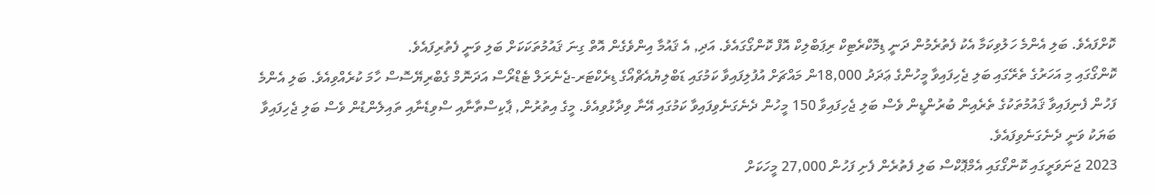ކޮށްފައެވެ. ބަލި އެންމެ ހަލުވިކަމާ އެކު ފެތުރެމުން ދަނީ ޑިމޮކްރެޓިކް ރިޕަބްލިކް އޮފް ކޮންގޯގައެވެ. އަދި, އެ ޤައުމާ އިންވެގެން އޮތް ގިނަ ޤައުމުތަކަކަށް ބަލި ވަނީ ފެތުރިފައެވެ.
ކޮންގޯގައި މި އަހަރުގެ ތެރޭގައި ބަލި ޖެހިފައިވާ މީހުންގެ ޢަދަދު 18,000ން މައްޗަށް އުފުލިފައިވާ ކަމުގައި ޑަބްލިޔުއެޗްއޯގެ ޑިރެކްޓަރ-ޖެނެރަލް ޓެޑްރޯސް އަދަނޮމް ގެބްރިޔޭސޮސް ހާމަ ކުރެއްވިއެވެ. ބަލި އެންމެ ފަހުން ފެނިފައިވާ ޤައުމުތަކުގެ ތެރެއިން ބުރުންޑީން ވެސް ބަލި ޖެހިފައިވާ 150 މީހުން ދެނެގަނެވިފައިވާ ކަމުގައި އޭނާ ވިދާޅުވިއެވެ. މީގެ އިތުރުން, ޕާކިސްތާނާއި ސްވިޑެނާއި ތައިލެންޑުން ވެސް ބަލި ޖެހިފައިވާ ބަޔަކު ވަނީ ދެނެގަނެވިފައެވެ.
2023 ޖަނަވަރީގައި ކޮންގޯގައި އެމްޕޮކްސް ބަލި ފެތުރެން ފެށި ފަހުން 27,000 މީހަކަށް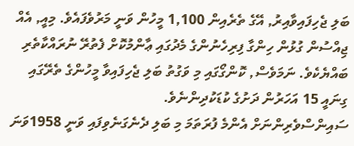ބަލި ޖެހިފައިވާއިރު, އޭގެ ތެރެއިން 1,100 މީހުން ވަނީ މަރުވެފައެވެ. މިއީ, އެއް ޖިއްސުން ގުޅުން ހިންގާ ފިރިހެނުންގެ މެދުގައި ޢާންމުކޮށް ފެތުރޭ ނުރައްކާތެރި ބައްޔެކެވެ. ނަމަވެސް, ކޮންގޯގައި މި ވަގުތު ބަލި ޖެހިފައިވާ މީހުންގެ ތެރޭގައި ގިނައީ 15 އަހަރުން ދަށުގެ ކުޑަކުދިންނެވެ.
ސައިންސްވެރިންނަށް އެންމެ ފުރަތަމަ މި ބަލި ދެނެގަނެވިފައި ވަނީ 1958ވަނަ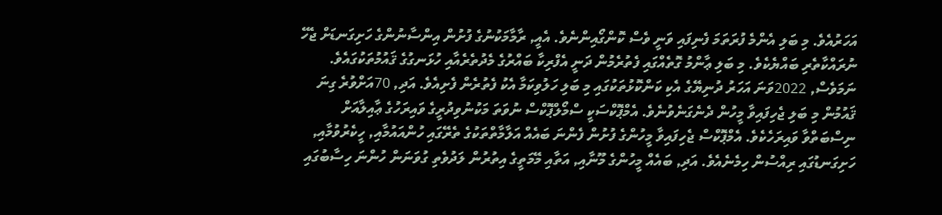އަހަރުއެވެ. މި ބަލި އެންމެ ފުރަތަމަ ފެނިފައި ވަނީ ވެސް ކޮންގޯއިންނެވެ. އެއީ, ރާމާމަކުނުގެ ފުށުން އިންސާނުންގެ ހަށިގަނޑަށް ޖެހޭ ނުރައްކާތެރި ބައްޔެކެވެ. މި ބަލި ޢާންމު ގޮތެއްގައި ފެތުރެމުން ދަނީ އެފްރިކާ ބައްރުގެ މެދުތެރެއާއި ހުޅަނގުގެ ޤައުމުތަކުގައެވެ.
ނަމަވެސް, 2022ވަނަ އަހަރު ދުނިޔޭގެ އެކި ކަންކޮޅުތަކުގައި މި ބަލި ހަލުވިކަމާ އެކު ފެތުރެން ފެށިއެވެ. އަދި, 70އަށްވުރެ ގިނަ ޤައުމުން މި ބަލި ޖެހިފައިވާ މީހުން ދެނެގަނެވުނެވެ. އެމްޕޮކްސަކީ ސްމޯލްޕޮކްސް ނުވަތަ މަކުނުވިދުރީގެ ވައިރަހުގެ ޢާއިލާއަށް ނިސްބަތްވާ ވައިރަހެކެވެ. އެމްޕޮކްސް ޖެހިފައިވާ މީހުންގެ ފުށުން ފެންނަ ބައެއް އަލާމާތްތަކުގެ ތެރޭގައި ހުންއައުމާއި, ހީކެރުވުމާއި, ހަށިގަނޑުގައި ރިއްސުން ހިމެނެއެވެ. އަދި, ބައެއް މީހުންގެ މޫނާއި, އަތާއި މޭމަތީގެ އިތުރުން ލަދުވެތި ގުވަނަން ހުންނަ ހިސާބުގައި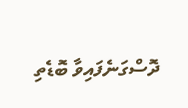ދޮސްގަނެފައިވާ ބޮޑެތި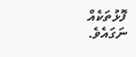ފޮޅުތަކެއް ނަގައެވެ.